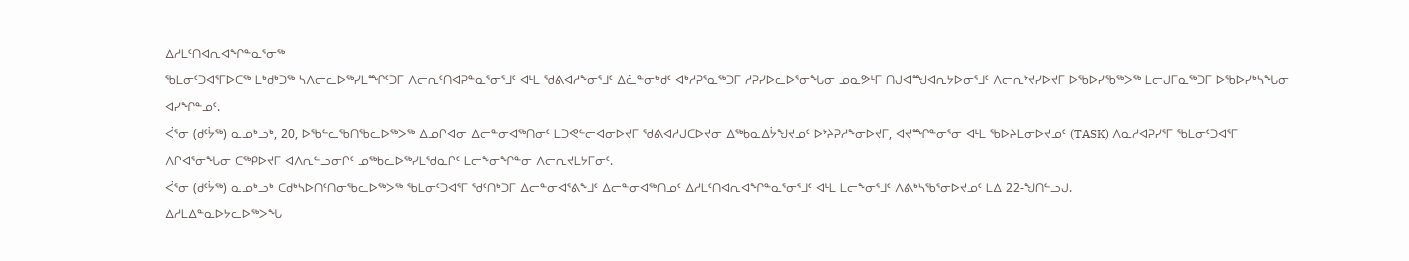ᐃᓱᒪᑦᑎᐊᕆᐊᖏᓐᓇᕐᓂᖅ
ᖃᒪᓂᑦᑐᐊᕐᒥᐅᑕᖅ ᒪᒃᑯᒃᑐᖅ ᓴᐱᓕᓚᐅᖅᓯᒪᙱᑦᑐᒥ ᐱᓕᕆᑦᑎᐊᕈᓐᓇᕐᓂᕐᒧᑦ ᐊᒻᒪ ᖁᕕᐊᓱᖕᓂᕐᒧᑦ ᐃᓛᓐᓂᒃᑯᑦ ᐊᒃᓱᕈᕐᓇᖅᑐᒥ ᓱᕈᓯᐅᓚᐅᕐᓂᖓᓂ ᓄᓇᕗᒻᒥ ᑎᒍᐊᙳᐊᕆᔭᐅᓂᕐᒧᑦ ᐱᓕᕆᔾᔪᓯᐅᔪᒥ ᐅᖃᐅᓯᖃᖅᐳᖅ ᒪᓕᒍᒥᓇᖅᑐᒥ ᐅᖃᐅᓯᒃᓴᖓᓂ ᐊᓯᖏᓐᓄᑦ.
ᐹᕐᓂ (ᑯᑦᔮᖅ) ᓇᓄᒃᓗᒃ, 20, ᐅᖃᓪᓚᖃᑎᖃᓚᐅᖅᐳᖅ ᐃᓄᒋᐊᓂ ᐃᓕᓐᓂᐊᖅᑎᓂᑦ ᒪᑐᕙᓪᓕᐊᓂᐅᔪᒥ ᖁᕕᐊᓱᒍᑕᐅᔪᓂ ᐃᖅᑲᓇᐃᔮᖑᔪᓄᑦ ᐅᔾᔨᕈᓱᖕᓂᐅᔪᒥ, ᐊᔪᙱᓐᓂᕐᓂ ᐊᒻᒪ ᖃᐅᔨᒪᓂᐅᔪᓄᑦ (TASK) ᐱᓇᓱᐊᕈᓯᕐᒥ ᖃᒪᓂᑦᑐᐊᕐᒥ ᐱᒋᐊᕐᓂᖓᓂ ᑕᖅᑭᐅᔪᒥ ᐊᐱᕆᓪᓗᓂᒋᑦ ᓄᖅᑲᓚᐅᖅᓯᒪᖁᓇᒋᑦ ᒪᓕᖕᓂᖏᓐᓂ ᐱᓕᕆᔪᒪᔭᒥᓂᑦ.
ᐹᕐᓂ (ᑯᑦᔮᖅ) ᓇᓄᒃᓗᒃ ᑕᑯᒃᓴᐅᑎᑦᑎᓂᖃᓚᐅᖅᐳᖅ ᖃᒪᓂᑦᑐᐊᕐᒥ ᖁᑦᑎᒃᑐᒥ ᐃᓕᓐᓂᐊᕐᕕᖕᒧᑦ ᐃᓕᓐᓂᐊᖅᑎᓄᑦ ᐃᓱᒪᑦᑎᐊᕆᐊᖏᓐᓇᕐᓂᕐᒧᑦ ᐊᒻᒪ ᒪᓕᖕᓂᕐᒧᑦ ᐱᕕᒃᓴᖃᕐᓂᐅᔪᓄᑦ ᒪᐃ 22-ᖑᑎᓪᓗᒍ.
ᐃᓱᒪᐃᓐᓇᐅᔭᓚᐅᖅᐳᖓ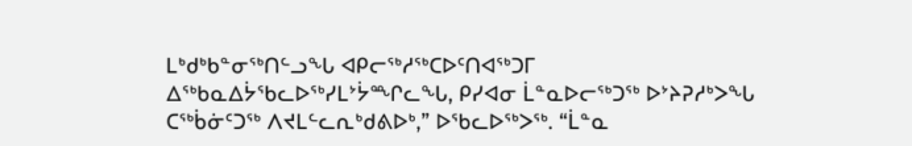ᒪᒃᑯᒃᑲᓐᓂᖅᑎᓪᓗᖓ ᐊᑭᓕᖅᓱᖅᑕᐅᑦᑎᐊᖅᑐᒥ ᐃᖅᑲᓇᐃᔮᖃᓚᐅᖅᓯᒪᔾᔮᙱᓚᖓ, ᑭᓯᐊᓂ ᒫᓐᓇᐅᓕᖅᑐᖅ ᐅᔾᔨᕈᓱᒃᐳᖓ ᑕᖅᑳᓃᑦᑐᖅ ᐱᔪᒪᓪᓚᕆᒃᑯᕕᐅᒃ,” ᐅᖃᓚᐅᖅᐳᖅ. “ᒫᓐᓇ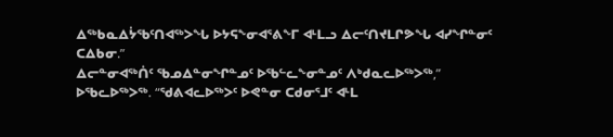ᐃᖅᑲᓇᐃᔮᖃᑦᑎᐊᖅᐳᖓ ᐅᔭᕋᖕᓂᐊᕐᕕᖕᒥ ᐊᒻᒪᓗ ᐃᓕᑦᑎᔪᒪᒋᕗᖓ ᐊᓯᖏᓐᓂᑦ ᑕᐃᑲᓂ.”
ᐃᓕᓐᓂᐊᖅᑏᑦ ᖃᓄᐃᓐᓂᖏᓐᓄᑦ ᐅᖃᓪᓚᖕᓂᓐᓄᑦ ᐱᒃᑯᓇᓚᐅᖅᐳᖅ,” ᐅᖃᓚᐅᖅᐳᖅ. “ᖁᕕᐊᓚᐅᖅᐳᑦ ᐅᕙᓐᓂ ᑕᑯᓂᕐᒧᑦ ᐊᒻᒪ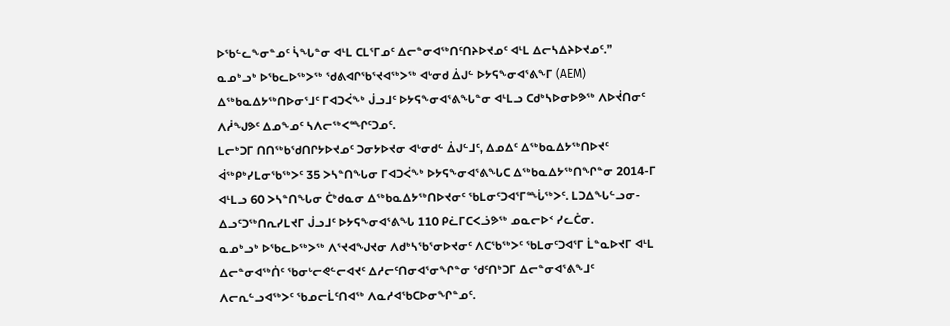ᐅᖃᓪᓚᖕᓂᓐᓄᑦ ᓵᖓᓐᓂ ᐊᒻᒪ ᑕᒪᕐᒥᓄᑦ ᐃᓕᓐᓂᐊᖅᑎᑦᑎᔨᐅᔪᓄᑦ ᐊᒻᒪ ᐃᓕᓴᐃᔨᐅᔪᓄᑦ.”
ᓇᓄᒃᓗᒃ ᐅᖃᓚᐅᖅᐳᖅ ᖁᕕᐊᒋᖃᕐᔪᐊᖅᐳᖅ ᐊᒡᓂᑯ ᐄᒍᓪ ᐅᔭᕋᖕᓂᐊᕐᕕᖕᒥ (AEM) ᐃᖅᑲᓇᐃᔭᖅᑎᐅᓂᕐᒧᑦ ᒥᐊᑐᐹᖕᒃ ᒎᓗᒧᑦ ᐅᔭᕋᖕᓂᐊᕐᕕᖓᓐᓂ ᐊᒻᒪᓗ ᑕᑯᒃᓴᐅᓂᐅᕗᖅ ᐱᐅᔫᑎᓂᑦ ᐱᓲᖑᕗᑦ ᐃᓄᖕᓄᑦ ᓴᐱᓕᖅᐸᙱᑦᑐᓄᑦ.
ᒪᓕᒃᑐᒥ ᑎᑎᖅᑲᖁᑎᒋᔭᐅᔪᓄᑦ ᑐᓂᔭᐅᔪᓂ ᐊᒡᓂᑯᓪ ᐄᒍᓪᒧᑦ, ᐃᓄᐃᑦ ᐃᖅᑲᓇᐃᔭᖅᑎᐅᔪᑦ ᐋᖅᑭᒃᓯᒪᓂᖃᖅᐳᑦ 35 ᐳᓴᓐᑎᖓᓂ ᒥᐊᑐᐹᖕᒃ ᐅᔭᕋᖕᓂᐊᕐᕕᖓᑕ ᐃᖅᑲᓇᐃᔭᖅᑎᖏᓐᓂ 2014-ᒥ ᐊᒻᒪᓗ 60 ᐳᓴᓐᑎᖓᓂ ᑖᒃᑯᓇᓂ ᐃᖅᑲᓇᐃᔭᖅᑎᐅᔪᓂᑦ ᖃᒪᓂᑦᑐᐊᕐᒥᙶᖅᐳᑦ. ᒪᑐᐃᖓᓪᓗᓂ-ᐃᓗᑦᑐᖅᑎᕆᓯᒪᔪᒥ ᒎᓗᒧᑦ ᐅᔭᕋᖕᓂᐊᕐᕕᖓ 110 ᑭᓛᒥᑕᐸᓘᕗᖅ ᓄᓇᓕᐅᑉ ᓯᓚᑖᓂ.
ᓇᓄᒃᓗᒃ ᐅᖃᓚᐅᖅᐳᖅ ᐱᕐᔪᐊᖑᔪᓂ ᐱᑯᒃᓴᖃᕐᓂᐅᔪᓂᑦ ᐱᑕᖃᖅᐳᑦ ᖃᒪᓂᑦᑐᐊᕐᒥ ᒫᓐᓇᐅᔪᒥ ᐊᒻᒪ ᐃᓕᓐᓂᐊᖅᑏᑦ ᖃᓂᒡᓕᕙᓪᓕᐊᔪᑦ ᐃᓱᓕᑦᑎᓂᐊᕐᓂᖏᓐᓂ ᖁᑦᑎᒃᑐᒥ ᐃᓕᓐᓂᐊᕐᕕᖕᒧᑦ ᐱᓕᕆᓪᓗᐊᖅᐳᑦ ᖃᓄᓕᒫᑦᑎᐊᖅ ᐱᓇᓱᐊᖃᑕᐅᓂᖏᓐᓄᑦ.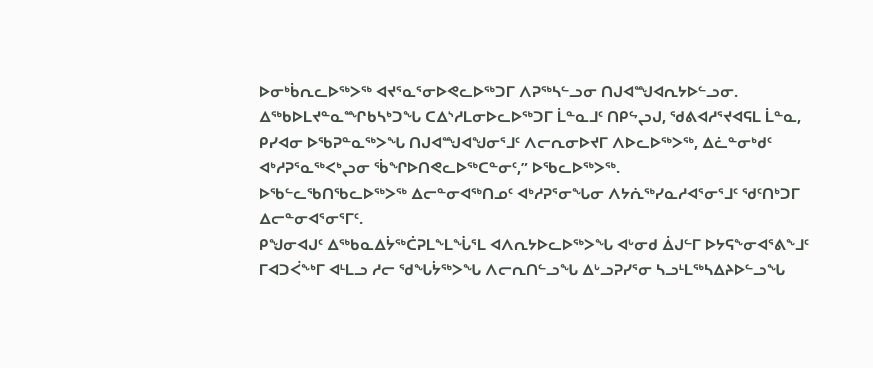ᐅᓂᒃᑳᕆᓚᐅᖅᐳᖅ ᐊᔪᕐᓇᕐᓂᐅᕙᓚᐅᖅᑐᒥ ᐱᕈᖅᓴᓪᓗᓂ ᑎᒍᐊᙳᐊᕆᔭᐅᓪᓗᓂ.
ᐃᖅᑲᐅᒪᔪᓐᓇᙱᑲᓴᒃᑐᖓ ᑕᐃᔅᓱᒪᓂᐅᓚᐅᖅᑐᒥ ᒫᓐᓇᒧᑦ ᑎᑭᖦᖢᒍ, ᖁᕕᐊᓱᕐᔪᐊᕋᒪ ᒫᓐᓇ, ᑭᓯᐊᓂ ᐅᖃᕈᓐᓇᖅᐳᖓ ᑎᒍᐊᙳᐊᖑᓂᕐᒧᑦ ᐱᓕᕆᓂᐅᔪᒥ ᐱᐅᓚᐅᖅᐳᖅ, ᐃᓛᓐᓂᒃᑯᑦ ᐊᒃᓱᕈᕐᓇᖅᐸᒃᖢᓂ ᖄᖏᐅᑎᕙᓚᐅᖅᑕᓐᓂᑦ,” ᐅᖃᓚᐅᖅᐳᖅ.
ᐅᖃᓪᓚᖃᑎᖃᓚᐅᖅᐳᖅ ᐃᓕᓐᓂᐊᖅᑎᓄᑦ ᐊᒃᓱᕈᕐᓂᖓᓂ ᐱᔭᕇᖅᓯᓇᓱᐊᕐᓂᕐᒧᑦ ᖁᑦᑎᒃᑐᒥ ᐃᓕᓐᓂᐊᕐᓂᕐᒥᑦ.
ᑭᖑᓂᐊᒍᑦ ᐃᖅᑲᓇᐃᔮᖅᑖᕈᒪᖕᒪᖔᕐᒪ ᐊᐱᕆᔭᐅᓚᐅᖅᐳᖓ ᐊᒡᓂᑯ ᐄᒍᓪᒥ ᐅᔭᕋᖕᓂᐊᕐᕕᖕᒧᑦ ᒥᐊᑐᐹᖕᒃᒥ ᐊᒻᒪᓗ ᓱᓕ ᖁᖓᔮᖅᐳᖓ ᐱᓕᕆᑎᓪᓗᖓ ᐃᒡᓗᕈᓯᕐᓂ ᓴᓗᒻᒪᖅᓴᐃᔨᐅᓪᓗᖓ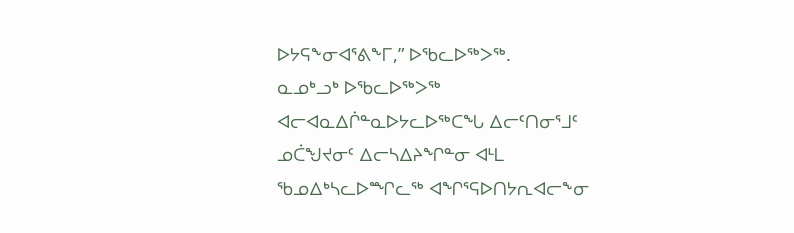ᐅᔭᕋᖕᓂᐊᕐᕕᖕᒥ,” ᐅᖃᓚᐅᖅᐳᖅ.
ᓇᓄᒃᓗᒃ ᐅᖃᓚᐅᖅᐳᖅ ᐊᓕᐊᓇᐃᒌᓐᓇᐅᔭᓚᐅᖅᑕᖓ ᐃᓕᑦᑎᓂᕐᒧᑦ ᓄᑖᖑᔪᓂᑦ ᐃᓕᓴᐃᔨᖏᓐᓂ ᐊᒻᒪ ᖃᓄᐃᒃᓴᓚᐅᙱᓚᖅ ᐊᖏᕐᕋᐅᑎᔭᕆᐊᓕᖕᓂ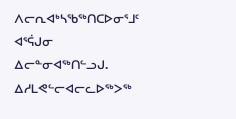ᐱᓕᕆᐊᒃᓴᖃᖅᑎᑕᐅᓂᕐᒧᑦ ᐊᕐᕌᒍᓂ ᐃᓕᓐᓂᐊᖅᑎᓪᓗᒍ. ᐃᓱᒪᕙᓪᓕᐊᓕᓚᐅᖅᐳᖅ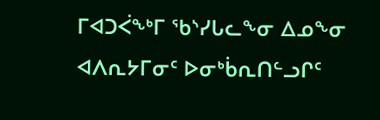ᒥᐊᑐᐹᖕᒃᒥ ᖃᔅᓯᒐᓚᖕᓂ ᐃᓄᖕᓂ ᐊᐱᕆᔭᒥᓂᑦ ᐅᓂᒃᑳᕆᑎᓪᓗᒋᑦ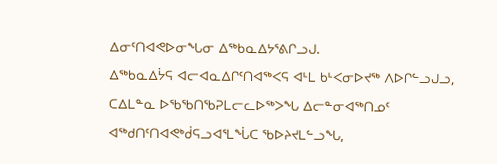ᐃᓂᑦᑎᐊᕙᐅᓂᖓᓂ ᐃᖅᑲᓇᐃᔭᕐᕕᒋᓗᒍ.
ᐃᖅᑲᓇᐃᔮᕋ ᐊᓕᐊᓇᐃᒋᑦᑎᐊᖅᐸᕋ ᐊᒻᒪ ᑲᒻᐸᓂᐅᔪᖅ ᐱᐅᒋᓪᓗᒍᓗ, ᑕᐃᒪᓐᓇ ᐅᖃᖃᑎᖃᕈᒪᓕᓚᐅᖅᐳᖓ ᐃᓕᓐᓂᐊᖅᑎᓄᑦ ᐊᖅᑯᑎᑦᑎᐊᕙᒃᑰᕋᓗᐊᕐᒪᖔᑕ ᖃᐅᔨᔪᒪᓪᓗᖓ,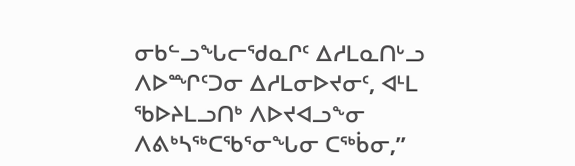ᓂᑲᓪᓗᖓᓕᖁᓇᒋᑦ ᐃᓱᒪᓇᑎᒡᓗ ᐱᐅᙱᑦᑐᓂ ᐃᓱᒪᓂᐅᔪᓂᑦ, ᐊᒻᒪ ᖃᐅᔨᒪᓗᑎᒃ ᐱᐅᔪᐊᓗᖕᓂ ᐱᕕᒃᓴᖅᑕᖃᕐᓂᖓᓂ ᑕᖅᑳᓂ,”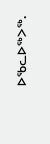ᐅᖃᓚᐅᖅᐳᖅ.